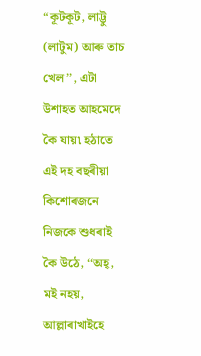“কূটকূট, লাট্টু (লাটুম) আৰু তাচ খেল’’, এটা উশাহত আহমেদে কৈ যায়৷ হঠাতে এই দহ বছৰীয়া কিশোৰজনে নিজকে শুধৰাই কৈ উঠে, ‘‘অহ্, মই নহয়, আল্লাৰাখাইহে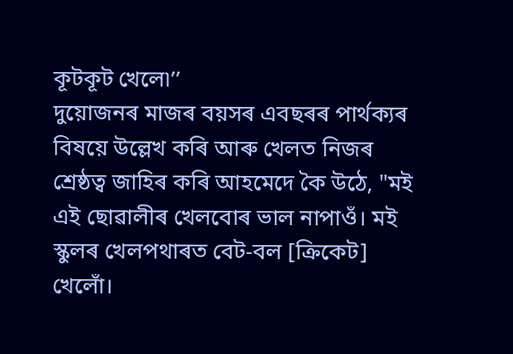কূটকূট খেলে৷’’
দুয়োজনৰ মাজৰ বয়সৰ এবছৰৰ পাৰ্থক্যৰ বিষয়ে উল্লেখ কৰি আৰু খেলত নিজৰ শ্ৰেষ্ঠত্ব জাহিৰ কৰি আহমেদে কৈ উঠে, "মই এই ছোৱালীৰ খেলবোৰ ভাল নাপাওঁ। মই স্কুলৰ খেলপথাৰত বেট-বল [ক্ৰিকেট] খেলোঁ।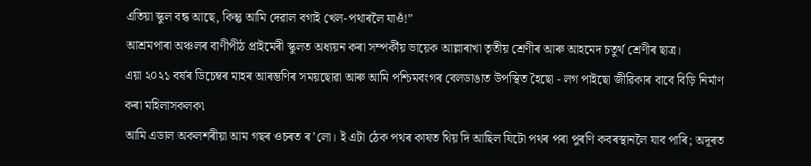এতিয়া স্কুল বন্ধ আছে, কিন্তু আমি দেৱাল বগাই খেল-পথাৰলৈ যাওঁ!”
আশ্ৰমপাৰা অঞ্চলৰ বাণীপীঠ প্ৰাইমেৰী স্কুলত অধ্যয়ন কৰা সম্পৰ্কীয় ভায়েক আল্লাৰাখা তৃতীয় শ্ৰেণীৰ আৰু আহমেদ চতুৰ্থ শ্ৰেণীৰ ছাত্ৰ।
এয়া ২০২১ বৰ্ষৰ ডিচেম্বৰ মাহৰ আৰম্ভণিৰ সময়ছোৱা আৰু আমি পশ্চিমবংগৰ বেলডাঙাত উপস্থিত হৈছো - লগ পাইছো জীৱিকাৰ বাবে বিড়ি নিৰ্মাণ কৰা মহিলাসকলক৷
আমি এডাল অকলশৰীয়া আম গছৰ ওচৰত ৰ’লো। ই এটা ঠেক পথৰ কাষত থিয় দি আছিল যিটো পথৰ পৰা পুৰণি কবৰস্থানলৈ যাব পাৰি; অদূৰত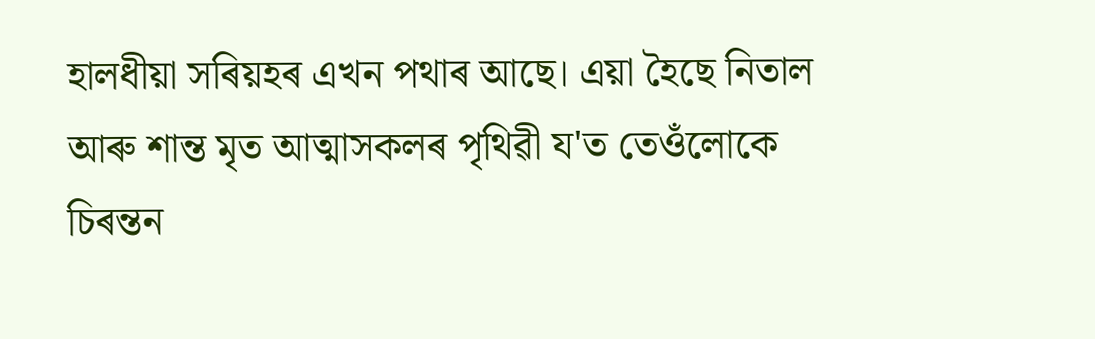হালধীয়া সৰিয়হৰ এখন পথাৰ আছে। এয়া হৈছে নিতাল আৰু শান্ত মৃত আত্মাসকলৰ পৃথিৱী য'ত তেওঁলোকে চিৰন্তন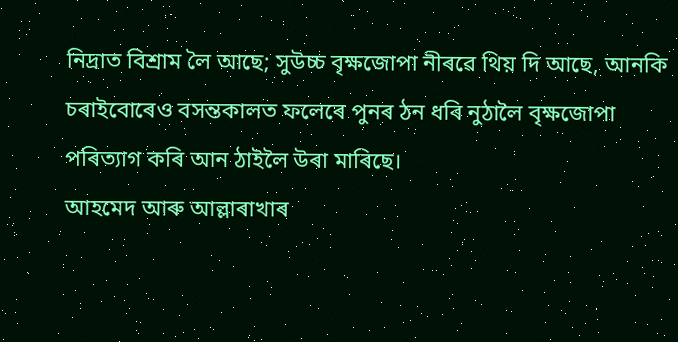নিদ্ৰাত বিশ্ৰাম লৈ আছে; সুউচ্চ বৃক্ষজোপা নীৰৱে থিয় দি আছে, আনকি চৰাইবোৰেও বসন্তকালত ফলেৰে পুনৰ ঠন ধৰি নুঠালৈ বৃক্ষজোপা পৰিত্যাগ কৰি আন ঠাইলৈ উৰা মাৰিছে।
আহমেদ আৰু আল্লাৰাখাৰ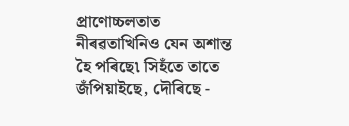প্ৰাণোচ্চলতাত নীৰৱতাখিনিও যেন অশান্ত হৈ পৰিছে৷ সিহঁতে তাতে জঁপিয়াইছে, দৌৰিছে -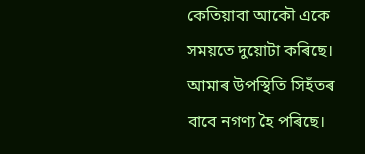কেতিয়াবা আকৌ একে সময়তে দুয়োটা কৰিছে। আমাৰ উপস্থিতি সিহঁতৰ বাবে নগণ্য হৈ পৰিছে।